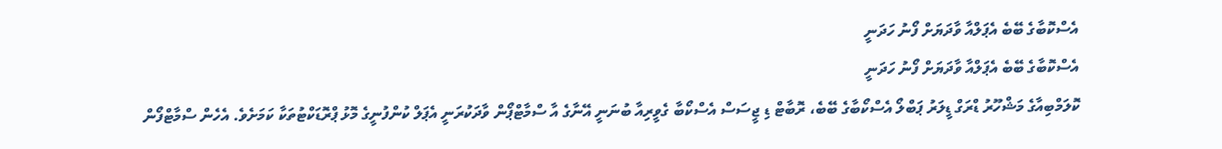އެސްކޮބާގެ ބޭބެ އެޕަލްއާ ވާދަޔަށް ފޯނު ހަދަނީ
އެސްކޮބާގެ ބޭބެ އެޕަލްއާ ވާދަޔަށް ފޯނު ހަދަނީ
ކޮލަމްބިއާގެ މަޝްހޫރު ޑްރަގް ޑީލަރު ޕަބްލޯ އެސްކޯބާގެ ބޭބެ، ރޮބާޓް ޑި ޖީސަސް އެސްކޯބާ ގެވީރިއާ ބުނަނީ އޭނާގެ އާ ސްމާޓްޕޯން ވާދަކުރަނީ އެޕަލް ކުންފުނީގެ މޮޅު ޕްރޮޑަކްޓުތަކާ ކަމަށެވެ. އެހެން ސްމާޓްފޯން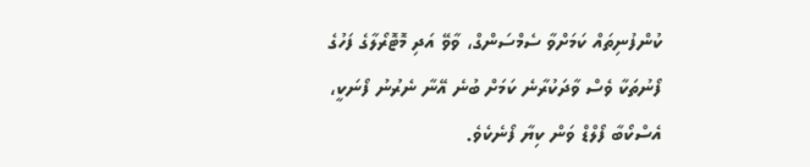ކުންފުނިތައް ކަމަށްވާ ސެމްސަންގް، ވާވޭ އަދި މޮޓޮރޯލާގެ ފަހުގެ ފޯނުތަކާ ވެސް ވާދަކުރާނެ ކަމަށް ބުނެ އޭނާ ނެރުނު ފޯނަކީ، އެސްކޯބާ ފޯލްޑް ވަން ކިޔާ ފޯނެކެވެ.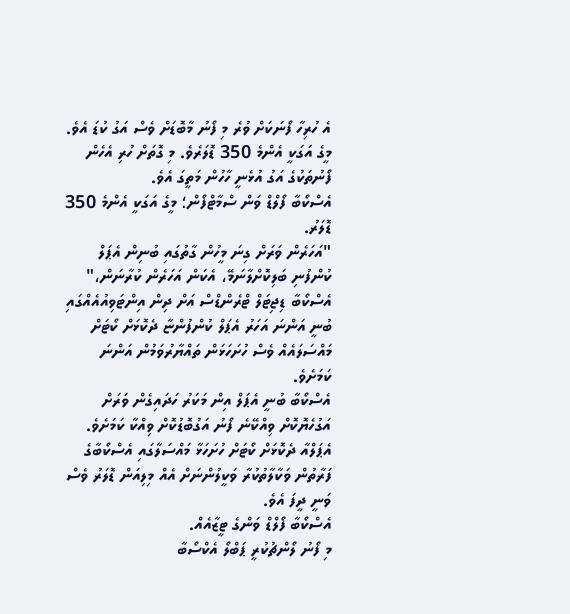އެ ހުރިހާ ފޯނަކަށް ވުރެ މި ފޯނު މާބޮޑަށް ވެސް އަގު ކުޑަ އެވެ. މީގެ އަގަކީ އެންމެ 350 ޑޮލަރެވެ. މި ގޮތަށް ހުރި އެހެން ފޯނުތަކުގެ އަގު އުޅެނީ ހާހުން މަތީގަ އެވެ.
އެސްކޯބާ ފޯލްޑް ވަން ސްމާޓްފޯން؛ މީގެ އަގަކީ އެންމެ 350 ޑޮލަރު.
"އަހަރެން ވަރަށް ގިނަ މީހުން ގާތުގައި ބުނިން އެޕަލް ކުންފުނި ބަލިކޮށްލާނަމޭ، އެކަން އަހަރެން ކުރާނަން،" އެސްކޯބާ ޑިޖިޓަލް ޓްރެންޑްސް އަށް ދިން އިންޓަވިއުއެއްގައި ބުނީ އަންނަ އަހަރު އެޕަލް ކުންފުންޏާ ދެކޮޅަށް ކޯޓަށް މައްސަލައެއް ވެސް ހުށަހަޅަން ތައްޔާރުވަމުން އަންނަ ކަމަށެވެ.
އެސްކޯބާ ބުނީ އެޕަލް އިން މަކަރު ހަދައިގެން ވަރަށް އަގުހެޔޮކޮށް ވިއްކޭނެ ފޯނު އަގުބޮޑުކޮށް ވިއްކާ ކަމަށެވެ. އެޕަލްއާ ދެކޮޅަށް ކޯޓަށް ހުށަހަޅާ މައްސަލާގައި އެސްކޯބާގެ ފަރާތުން ވަކާލާތުކުރާ ވަކީލުންނަށް އެއް މިލިއަން ޑޮލަރު ވެސް ވަނީ ދީފަ އެވެ.
އެސްކޯބާ ފޯލްޑް ވަންގެ ޓީޒާއެއް.
މި ފޯނު ލޯންޗުކުރީ ޕަބްލޯ އެކްސޯބާ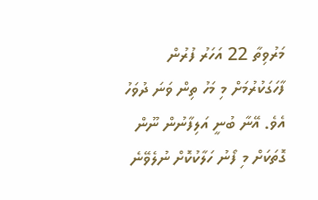މަރުވިތާ 22 އަހަރު ފުރުން ފާހަގަކުރުމަށް މި މަހު ތިން ވަނަ ދުވަހު އެވެ. އޭނާ ބުނީ އަލިފާނުން ނޫން ގޮތަކަށް މި ފޯނު ހަލާކުކޮށް ނުލެވޭނެ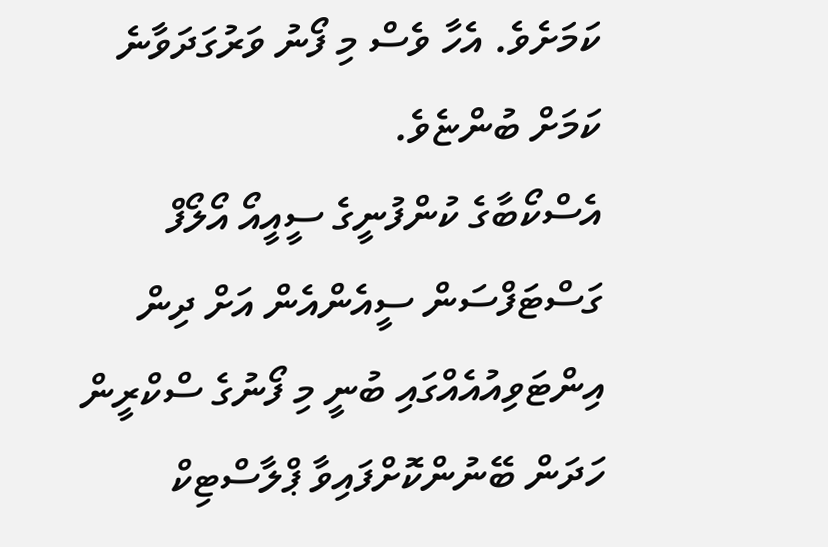ކަމަށެވެ. އެހާ ވެސް މި ފޯނު ވަރުގަދަވާނެ ކަމަށް ބުންޏެވެ.
އެސްކޯބާގެ ކުންފުނީގެ ސީއީއޯ އޯލޯފް ގަސްޓަފްސަން ސީއެންއެން އަށް ދިން އިންޓަވިއުއެއްގައި ބުނީ މި ފޯނުގެ ސްކްރީން ހަދަން ބޭނުންކޮށްފައިވާ ޕްލާސްޓިކް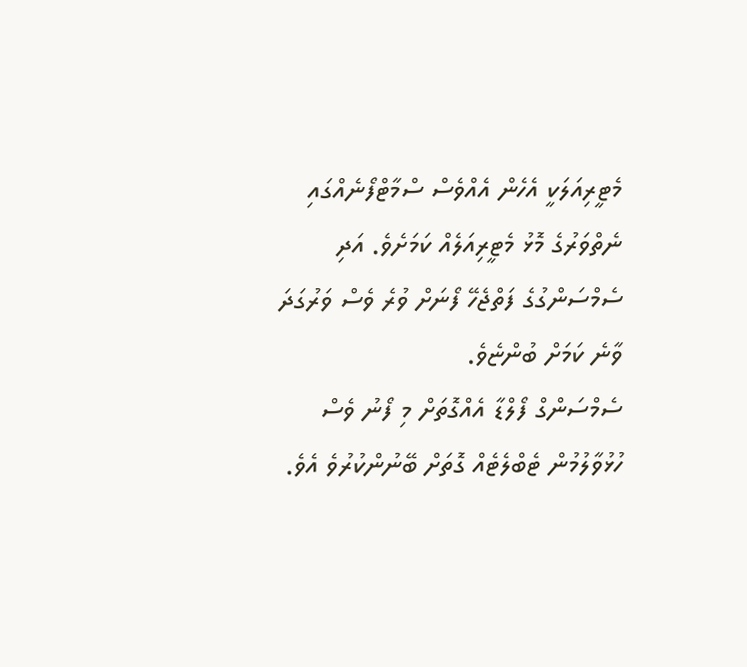މެޓީރިއަލަކީ އެހެން އެއްވެސް ސްމާޓްފޯނެއްގައި ނެތްވަރުގެ މޮޅު މެޓީރިއަލެއް ކަމަށެވެ. އަދި ސެމްސަންގުގެ ފަތްޖެހޭ ފޯނަށް ވުރެ ވެސް ވަރުގަދަ ވާނެ ކަމަށް ބުންޏެވެ.
ސެމްސަންގް ފޯލްޑާ އެއްގޮތަށް މި ފޯނު ވެސް ހުޅުވާލުމުން ޓެބްލެޓެއް ގޮތަށް ބޭނުންކުރުވެ އެވެ.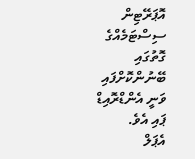އޮޕަރޭޓިން ސިސްޓަމެއްގެ ގޮތުގައި ބޭނުންކޮށްފައި ވަނީ އެންޑްރޮއިޑް ޕައި އެވެ.
އެޕަލް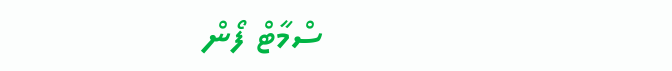ސްމާޓް ފޯން